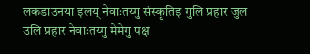लकडाउनया इलय् नेवाःतय्गु संस्कृतिइ गुलि प्रहार जुल उलि प्रहार नेवाःतय्गु मेमेगु पक्ष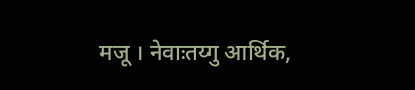मजू । नेवाःतय्गु आर्थिक,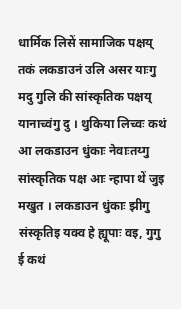धार्मिक लिसें सामाजिक पक्षय् तकं लकडाउनं उलि असर याःगु मदु गुलि की सांस्कृतिक पक्षय् यानाच्वंगु दु । थुकिया लिच्वः कथं आ लकडाउन धुंकाः नेवाःतय्गु सांस्कृतिक पक्ष आः न्हापा थें जुइ मखुत । लकडाउन धुंकाः झीगु संस्कृतिइ यक्व हे ह्यूपाः वइ, गुगु ई कथं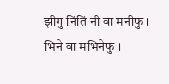झीगु निंतिं नी वा मनीफु । भिने वा मभिनेफु ।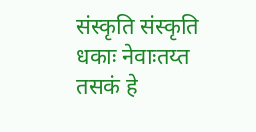संस्कृति संस्कृति धकाः नेवाःतय्त तसकं हे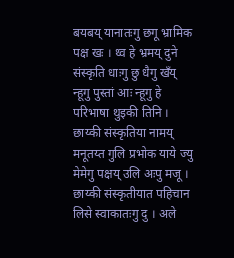बयबय् यानातःगु छगू भ्रामिक पक्ष खः । थ्व हे भ्रमय् दुने संस्कृति धाःगु छु धैगु खँय् न्हूगु पुस्तां आः न्हूगु हे परिभाषा थुइकी तिनि । छाय्की संस्कृतिया नामय् मनूतय्त गुलि प्रभोक याये ज्यु मेमेगु पक्षय् उलि अःपु मजू । छाय्की संस्कृतीयात पहिचान लिसे स्वाकातःगु दु । अले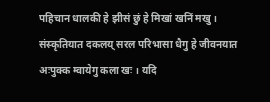पहिचान धालकी हे झीसं छुं हे मिखां खनिं मखु ।
संस्कृतियात दकलय् सरल परिभासा धैगु हे जीवनयात अःपुक्क म्वायेगु कला खः । यदि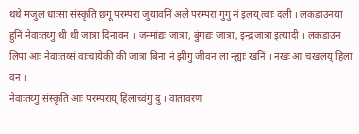थथे मजुल धाःसा संस्कृति छगू परम्परा जुयावनिं अले परम्परा गुगु नं इलय् त्वाः दली । लकडाउनया हुनिं नेवाःतय्गु थी थी जात्रा दिनावन । जन्मांद्यः जात्रा, बुंगद्यः जात्रा, इन्द्रजात्रा इत्यादी । लकडाउन लिपा आः नेवाःतय्सं वाःचायेकी की जात्रा बिना नं झीगु जीवन ला न्ह्याः खनिं । नखः आ चखलय् हिला वन ।
नेवाःतय्गु संस्कृति आः परम्पराय् हिलाच्वंगु दु । वातावरण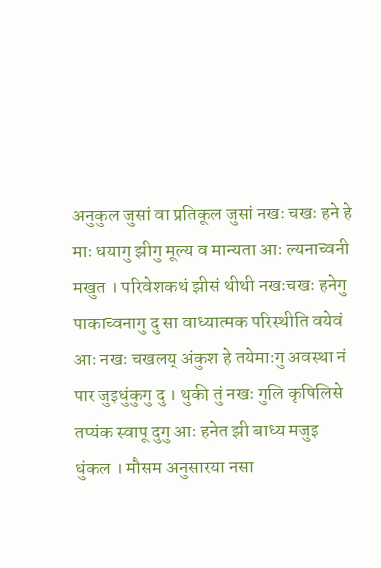अनुकुल जुसां वा प्रतिकूल जुसां नखः चखः हने हे माः धयागु झीगु मूल्य व मान्यता आः ल्यनाच्वनी मखुत । परिवेशकथं झीसं थीथी नखःचखः हनेगु पाकाच्वनागु दु सा वाध्यात्मक परिस्थीति वयेवं आः नखः चखलय् अंकुश हे तयेमाःगु अवस्था नं पार जुइधुंकुगु दु । थुकी तुं नखः गुलि कृषिलिसे तप्यंक स्वापू दुगु आः हनेत झी बाध्य मजुइ धुंकल । मौसम अनुसारया नसा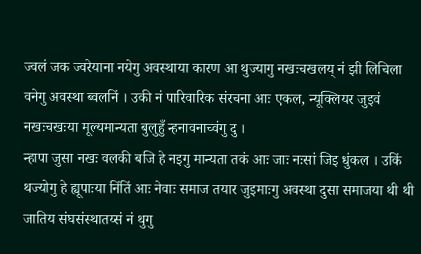ज्वलं जक ज्वरेयाना नयेगु अवस्थाया कारण आ थुज्यागु नखःचखलय् नं झी लिचिला वनेगु अवस्था ब्वलनिं । उकी नं पारिवारिक संरचना आः एकल, न्यूक्लियर जुइवं नखःचखःया मूल्यमान्यता बुलुहुँ न्हनावनाच्वंगु दु ।
न्हापा जुसा नखः वलकी बजि हे नइगु मान्यता तकं आः जाः नःसां जिइ धुंकल । उकिं थज्योगु हे ह्यूपाःया निंतिं आः नेवाः समाज तयार जुइमाःगु अवस्था दुसा समाजया थी थी जातिय संघसंस्थातय्सं नं थुगु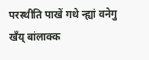परस्थीति पाखें गथे न्ह्यां वनेगु खँय् बांलाक्क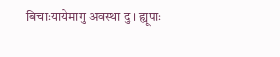बिचाःयायेमागु अवस्था दु । ह्यूपाः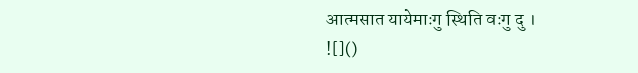आत्मसात यायेमाःगु स्थिति वःगु दु ।
![]()